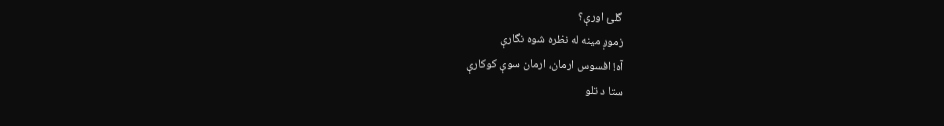گلئ اورې؟
زموږ مینه له نظره شوه نگارې
آه! افسوس ارمان، ارمان سوې کوکارې
ستا د تلو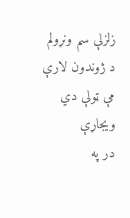زلزلې سم ونړولم
د ژوندون لارې مې ټولې دي ویجاړې
در په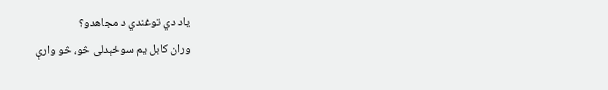یاد دي توغندي د مجاهدو؟
وران کابل یم سوځېدلی څو، څو وارې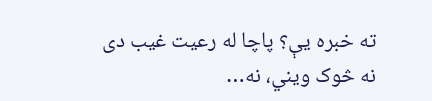ته خبره یې؟ پاچا له رعیت غیب دی
نه څوک ویني، نه…